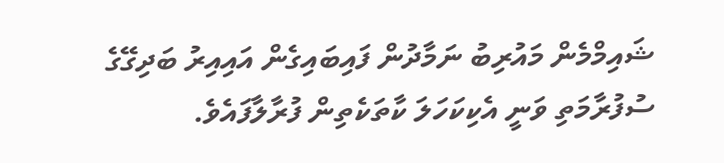ޝައިމްމެން މައުރިބު ނަމާދުން ފައިބައިގެން އައިއިރު ބަދިގޭގެ ސުފުރާމަތި ވަނީ އެކިކަހަލަ ކާތަކެތިން ފުރާލާފައެވެ.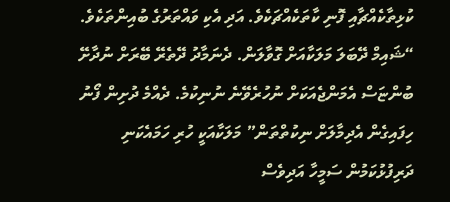ކުޅިތާކެއްޗާއި ފޮނި ކާތަކެއްޗަކެވެ. އަދި އެކި ވައްތަރުގެ ބުއިންތަކެވެ.
“ޝައިމް ދޭބަލަ މަލަކާއަށް ގޮވާލަން. ދެނަމާދު ދޭތެރޭ ބޭރަށް ނުދާށޭ ބުންޏަސް އެމަންޖެއަކަށް ނުހުރެވޭނެ ނުނިކުމެ. ދެއްމެ ދުށިން ފޯނު ހިފައިގެން އެދިމާލަށް ނިކުތްތަން” މަލަކާއަކީ ހުރި ހަމައެކަނި ދަރިފުޅުކަމުން ސަމީހާ އަދިވެސް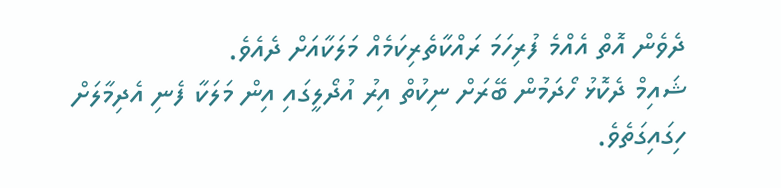ދެވެން އޮތް އެއްމެ ފުރިހަމަ ރައްކާތެރިކަމެއް މަލަކާއަށް ދެއެވެ.
ޝައިމް ދެކޮޅު ހޯދަމުން ބޭރަށް ނިކުތް އިރު އުދޯލީގައި އިން މަލަކާ ފެނި އެދިމާލަށް ހިގައިގަތެވެ.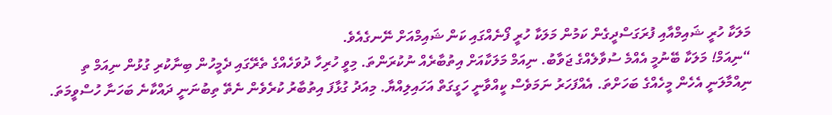މަލަކާ ހުރީ ޝައިމްއާއި ފުރަގަސްދީގެން ކަމުން މަލަކާ ހުރީ ފޯނެއްގައި ކަން ޝައިމްއަށް ނޭނގެއެވެ.
“ނިއަމް! މަލަކާ ބޭނުމީ އެއްމެ ސުވާލެއްގެ ޖަވާބު. ނިއަމް މަލަކާއަށް އިތުބާރެއް ނުކުރަންތަ. މިވީ ހުރިހާ ދުވަހެއްގެ ތެރޭގައި ދެމީހުން ބިނާކުރި ގުޅުން ނިއަމް ތި ނިއްމާލަނީ އެހެން މީހެއްގެ ބަހަށްތަ. އެއްފަހަރު ނަމަވެސް ކީއްވާނީ ހަގީގަތް އަހައިލިއްޔާ. މިއަދު ގުޅާފަ އިތުބާރު ކުރެވެން ނެތޭ ތިބުނަނީ ދައްކާނެ ބަހަނާ ހުސްވީމަތަ.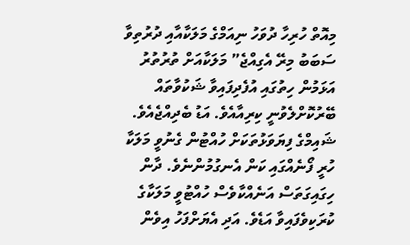މިއޮތް ހުރިހާ ދުވަހު ނިއަމްގެ މަލަކާއާއި ދުރުތިވާ ސަބަބު މިރޭ އެގިއްޖެ” މަލަކާއަށް ތުރުތުރު އަޅަމުން ހިތުގައި އުފެދިފައިވާ ޝަކުވާތައް ބޭރުކޮށްލެވުނީ ކިރިއާއެވެ. އަޑު ބެދިއްޖެއެވެ.
ޝައިމްގެ ފިޔަވަޅުތަކަށް ހުއްޓުން ގެނުވީ މަލަކާ ހުރީ ފޯނެއްގައި ކަން އެނގުމުންނެވެ. ދާން ހިގައިގަތަސް އަނެއްކާވެސް ހުއްޓުވީ މަލަކާގެ ކުރަކިވެފައިވާ އަޑެވެ. އަދި އެޔަށްފަހު އިވެން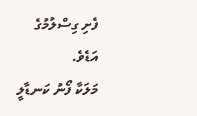ފެށި ގިސްލުމުގެ އަޑެވެ.
މަލަކާ ފޯނު ކަނޑާލީ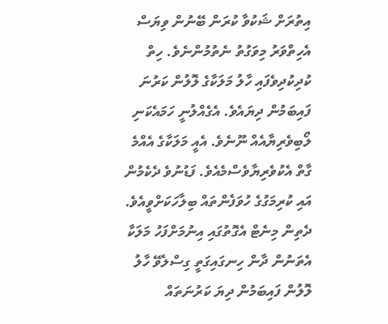އިތުރަށް ޝަކުވާ ކުރަން ބޭނުން ވިޔަސް އެހިތްވަރު މިވަގުތު ނެތުމުންނެވެ. ހިތް ކުދިކުދިވެފައި ހާލު މަލަކާގެ ލޮލުން ކަރުނަ ފައިބަމުން ދިޔައެވެ. އެގެއްލުނީ ހަމައެކަނި ލޯބިވެރިޔާއެއް ނޫނެވެ. އެއީ މަލަކާގެ އެއްމެ ގާތް އެކުވެރިޔާވެސްމެއެވެ. ފަޑުނުވެ ދެކެމުން އައި ކުރިމަގުގެ ހުވަފެންތައް ބިލާހަކަށްވީއެވެ. ދެތިން މިނެޓް އެގޮތުގައި އިނުމަށްފަހު މަލަކާ އެތަނުން ދާން ހިނގައިގަތީ ގިސްލެވޭ ހާލު ލޮލުން ފައިބަމުން ދިޔަ ކަރުނަތައް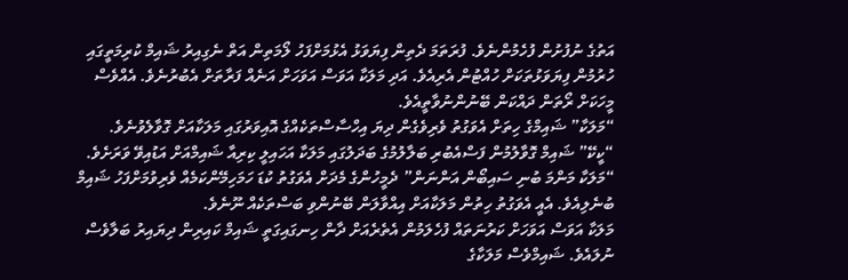އަތުގެ ނުފުށުން ފުހެމުންނެވެ. ފުރަތަމަ ދެތިން ފިޔަވަޅު އެޅުމަށްފަހު ލޯމަތިން އަތް ނެގިއިރު ޝައިމް ކުރިމަތީގައި ހުރުމުން ފިޔަވަޅުތަކަށް ހުއްޓުން އެރިއެވެ. އަދި މަލަކާ އަވަސް އަވަހަށް އަނެއް ފަރާތަށް އެބުރުނެވެ. އެއްވެސް މީހަކަށް ރޯތަން ދައްކަން ބޭނުންނުވާތީއެވެ.
“މަލަކާ” ޝައިމްގެ ހިތަށް އެވަގުތު ވެރިވެގެން ދިޔަ އިހްސާސްތަކެއްގެ އޮއިވަރުގައި މަލަކާއަށް ގޮވާލެވުނެވެ.
“ކީކޭ” ޝައިމް ގޮވާލުމުން ފަސްއެބުރި ބަލާލުމުގެ ބަދަލުގައި މަލަކާ އަހައިލީ ކިރިއާ ޝައިމްއަށް އަޑުއިވޭ ވަރަށެވެ.
“މަލަކާ މަންމަ ބުނި ސައިބޯން އަންނަން” ދެމީހުންގެ މެދަށް އެވަގުތު ކުޑަ ހަމަހިމޭންކަމެއް ވެރިވުމަށްފަހު ޝައިމް ބުނެލިއެވެ. އެއީ އެވަގުތު ހިތުން މަލަކާއަށް އިއްވާލަން ބޭނުންވި ބަސްތަކެއް ނޫނެވެ.
މަލަކާ އަވަސް އަވަހަށް ކަރުނަތައް ފުހެލަމުން އެތެރެއަށް ދާން ހިނގައިގަތީ ޝައިމް ކައިރިން ދިޔައިރު ބަލާވެސް ނުލައެވެ. ޝައިމްވެސް މަލަކާގެ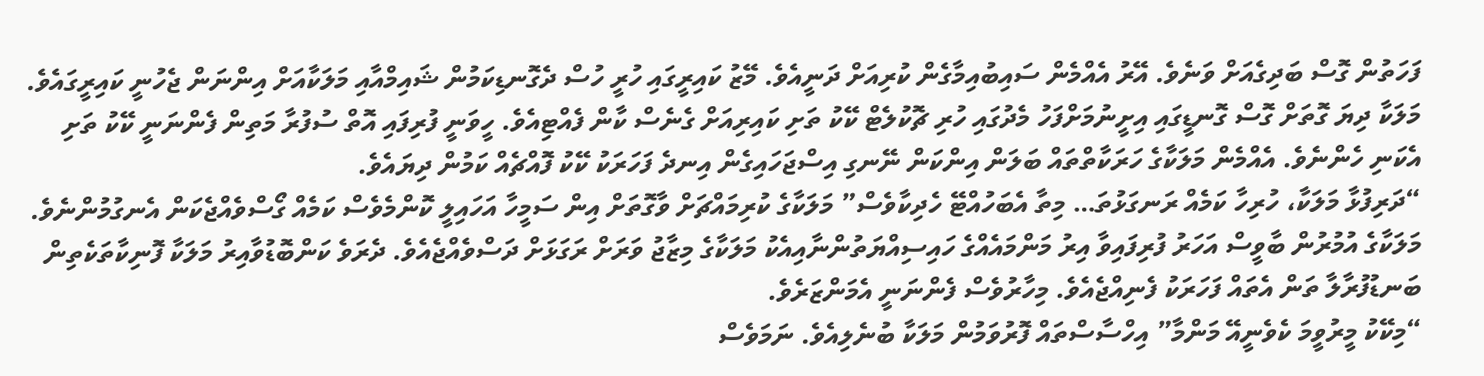ފަހަތުން ގޮސް ބަދިގެއަށް ވަނެވެ. އޭރު އެއްމެން ސައިބުއިމާގެން ކުރިއަށް ދަނީއެވެ. މޭޒު ކައިރީގައި ހުރީ ހުސް ދެގޮނޑިކަމުން ޝައިމްއާއި މަލަކާއަށް އިންނަން ޖެހުނީ ކައިރީގައެވެ. މަލަކާ ދިޔަ ގޮތަށް ގޮސް ގޮނޑީގައި އިށީނުމަށްފަހު މެދުގައި ހުރި ޗޮކުލެޓް ކޭކު ތަށި ކައިރިއަށް ގެނެސް ކާން ފެއްޓިއެވެ. ހީވަނީ ފުރިފައި އޮތް ސުފުރާ މަތިން ފެންނަނީ ކޭކު ތަށި އެކަނި ހެންނެވެ. އެއްމެން މަލަކާގެ ހަރަކާތްތައް ބަލަން އިންކަން ނޭނގި އިސްޖަހައިގެން އިނދެ ފަހަރަކު ކޭކު ފޮއްޗެއް ކަމުން ދިޔައެވެ.
“ދަރިފުޅާ މަލަކާ، ހުރިހާ ކަމެއް ރަނގަޅުތަ… މިތާ އެބަހުއްޓޭ ހެދިކާވެސް” މަލަކާގެ ކުރިމައްޗަށް ވާގޮތަށް އިން ސަމީހާ އަހައިލީ ކޮންމެވެސް ކަމެއް ގޯސްވެއްޖެކަން އެނގުމުންނެވެ. މަލަކާގެ އުމުރުން ބާވީސް އަހަރު ފުރިފައިވާ އިރު މަންމައެއްގެ ހައިސިއްޔަތުންނާއިއެކު މަލަކާގެ މިޒާޖު ވަރަށް ރަގަޅަށް ދަސްވެއްޖެއެވެ. ދެރަވެ ކަންބޮޑުވާއިރު މަލަކާ ފޮނިކާތަކެތިން ބަނޑުފުރާލާ ތަން އެތައް ފަހަރަކު ފެނިއްޖެއެވެ. މިހާރުވެސް ފެންނަނީ އެމަންޒަރެވެ.
“މިކޭކު މީރުވީމަ ކެވެނީއޭ މަންމާ” އިހްސާސްތައް ފޮރުވަމުން މަލަކާ ބުނެލިއެވެ. ނަމަވެސް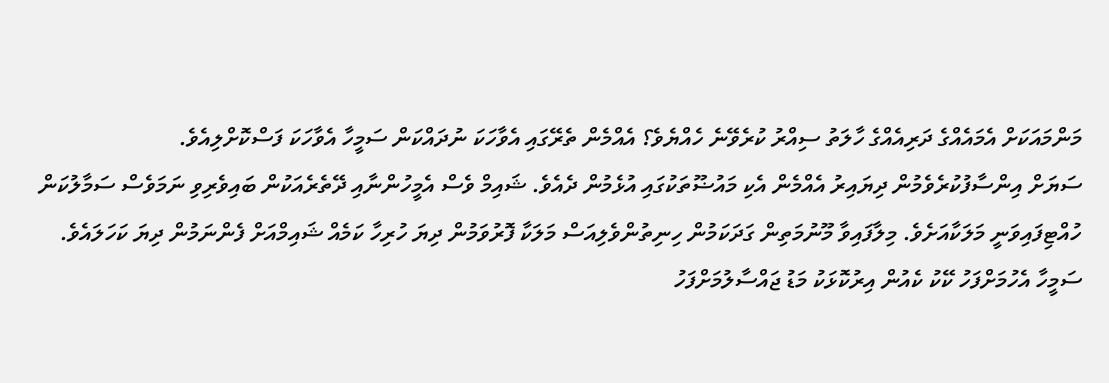މަންމައަކަށް އެމައެއްގެ ދަރިއެއްގެ ހާލަތު ސިއްރު ކުރެވޭނެ ހެއްޔެވެ؟ އެއްމެން ތެރޭގައި އެވާހަކަ ނުދައްކަން ސަމީހާ އެވާހަކަ ފަސްކޮށްލިއެވެ.
ސަޔަށް އިންސާފުކުރެވެމުން ދިޔައިރު އެއްމެން އެކި މައުޟޫތަކުގައި އުޅެމުން ދެއެވެ. ޝައިމް ވެސް އެމީހުންނާއި ދޭތެރެއަކުން ބައިވެރިވި ނަމަވެސް ސަމާލުކަން ހުއްޓިފައިވަނީ މަލަކާއަށެވެ. މިލާފައިވާ މޫނުމަތިން ގަދަކަމުން ހިނިތުންވެލިއަސް މަލަކާ ފޮރުވަމުން ދިޔަ ހުރިހާ ކަމެއް ޝައިމްއަށް ފެންނަމުން ދިޔަ ކަހަލައެވެ. ސަމީހާ އެހުމަށްފަހު ކޭކު ކެއުން އިރުކޮޅަކު މަޑު ޖައްސާލުމަށްފަހު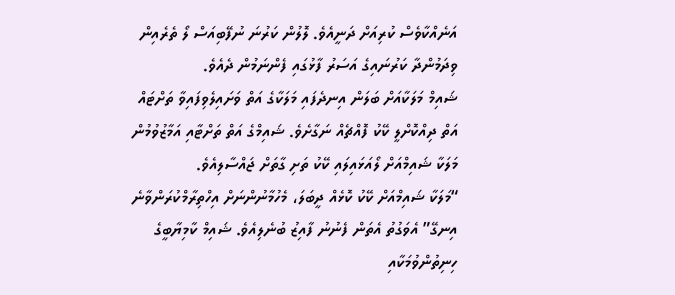އަނެއްކާވެސް ކުރިއަށް ދަނީއެވެ. ލޮލުން ކަރުނަ ނުފޭބިއަސް ލޯ ތެރެއިން ވިދަމުންދާ ކަރުނައިގެ އަސަރު ފާޅުގައި ފެންނަމުން ދެއެވެ.
ޝައިމް މަލަކާއަށް ބަލަން އިނދެފައި މަލަކާގެ އަތް ވަށައިލެވިފައިވާ ތަށްޓައް އަތް ދިއްކޮށްލީ ކޭކު ފޮއްޗެއް ނަގާށެވެ. ޝައިމްގެ އަތް ތަށްޓާއި އަމާޒުވުމުން މަލަކާ ޝައިމްއަށް ލޯއަޅައިލައި ކޭކު ތަށި ގާތަށް ޖައްސާލިއެވެ.
“މަލަކާ ޝައިމްއަށް ކޭކު ކޮޅެއް ދީބަލަ، މެހުމާނުންނަށް އިހްތިރާމްކުރަންވާނެ އިނގޭ” އެވަގުތު އެތަން ފެނުނު ފާއިޒު ބުނެލިއެވެ. ޝައިމް ކާމިޔާބީގެ ހިނިތުންވުމަކާއި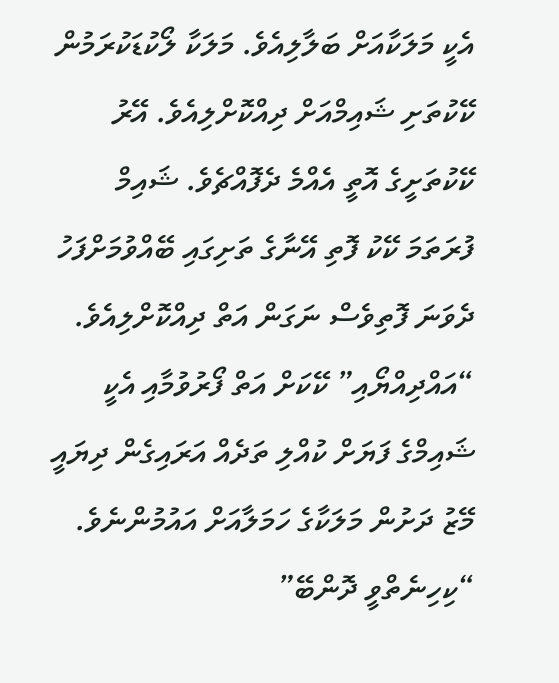އެކީ މަލަކާއަށް ބަލާލިއެވެ. މަލަކާ ލޯކުޑަކުރަމުން ކޭކުތަށި ޝައިމްއަށް ދިއްކޮށްލިއެވެ. އޭރު ކޭކުތަށީގެ އޮތީ އެއްމެ ދެފޮއްޗެވެ. ޝައިމް ފުރަތަމަ ކޭކު ފޮތި އޭނާގެ ތަށިގައި ބޭއްވުމަށްފަހު ދެވަނަ ފޮތިވެސް ނަގަން އަތް ދިއްކޮށްލިއެވެ.
“އައްދިއްޔޯއި” ކޭކަށް އަތް ފޯރުވުމާއި އެކީ ޝައިމްގެ ފަޔަށް ކުއްލި ތަދެއް އަރައިގެން ދިޔައީ މޭޒު ދަށުން މަލަކާގެ ހަމަލާއަށް އައުމުންނެވެ.
“ކިހިނެތްވީ ދޮންބޭ”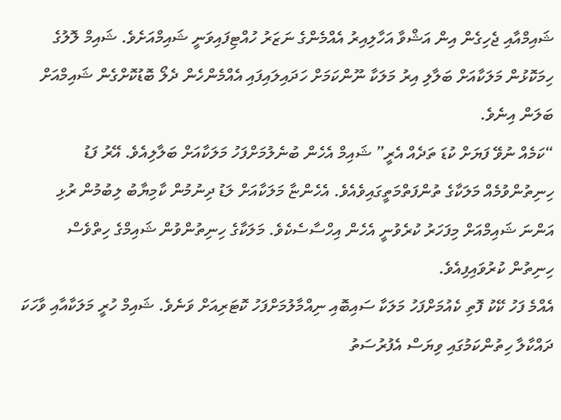ޝައިމްއާއި ޖެހިގެން އިން އަޝްވާ އަހާލިއިރު އެއްމެންގެ ނަޒަރު ހުއްޓިފައިވަނީ ޝައިމްއަށެވެ. ޝައިމް ލޮލުގެ ހިމަކޮޅުން މަލަކާއަށް ބަލާލި އިރު މަލަކާ ނޫންކަމަށް ހަދައިލައިފައި އެއްމެންހެން ދެލޯ ބޮޑުކޮށްގެން ޝައިމްއަށް ބަލަން އިނެވެ.
“ކަމެއް ނުވޭ ފަޔަށް ކުޑަ ތަދެއް އެރީ” ޝައިމް އެހެން ބުނެލުމަށްފަހު މަލަކާއަށް ބަލާލިއެވެ. އޭރު ފަޑު ހިނިތުންވުމެއް މަލަކާގެ ތުންފަތްމަތީގައިވެއެވެ. އެހެންޏާ މަލަކާއަށް ލަޑު ދިނުމުން ކާމިޔާބު ލިބުމުން ރުޅި އަންނަ ޝައިމްއަށް މިފަހަރު ކުރެވުނީ އެހެން އިހްސާސެކެވެ. މަލަކާގެ ހިނިތުންވުން ޝައިމްގެ ހިތްވެސް ހިނިތުން ކުރުވައިފިއެވެ.
އެއްމެ ފަހު ކޭކު ފޮތި ކެއުމަށްފަހު މަލަކާ ސައިބޮއި ނިއްމާލުމަށްފަހު ކޮޓަރިއަށް ވަނެވެ. ޝައިމް ހުރީ މަލަކާއާއި ވާހަކަ ދައްކާލާ ހިތުންކަމުގައި ވިޔަސް އެފުރުސަތު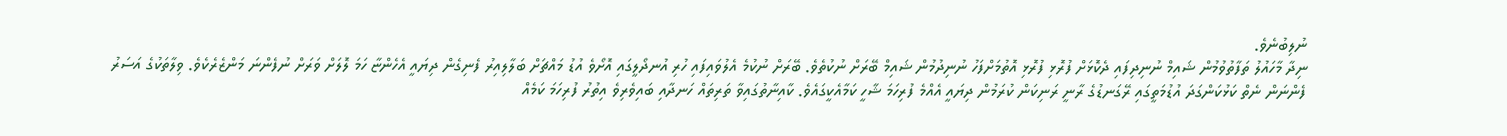ނުލިބުނެވެ.
ނިދާ މާހައުލު ތަފާތުވުމުން ޝައިމް ނުނިދިފައި ދެކޮޅަށް ފުރޮޅި ފުރޮޅި އޮތުމަށްފަހު ނުނިދުމުން ޝައިމް ބޭރަށް ނުކުތެވެ. ބޭރަށް ނުކުމެ އެލުވައިފައި ހުރި އުނދޯލީގައި އޮށޯވެ އުޑު މައްޗަށް ބަލާލިއިރު ފެނިގެން ދިޔައީ އެހެންޏާ ހަމަ ލޮލަށް ވަރަށް ނުފެންނަ މަންޒެރެކެވެ. ވިލާތަކުގެ އަސަރު ފެންނަން ނެތް ކަޅުކަންގަދަ އުޑުމަތީގައި ރޭގަނޑުގެ ރާނީ ރަނިކަން ކުރަމުން ދިޔައީ އެއްމެ ފުރިހަމަ ޝާހީ ކަމާއެކީގައެވެ. ކާއިނާތުގައިވާ ތަރިތައް ހަނދާއި ބައިވެރިވެ އިތުރު ފުރިހަމަ ކަމެއް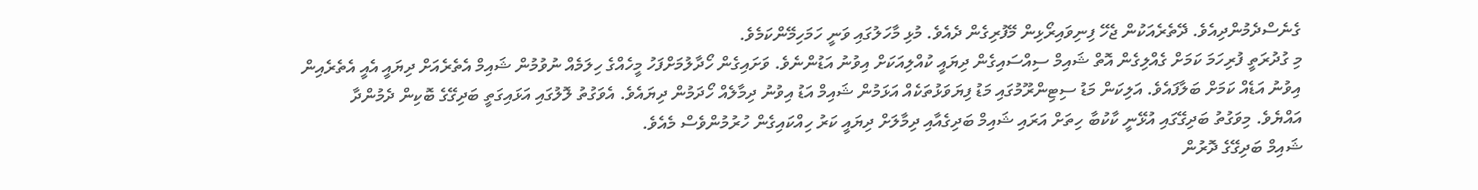ގެނެސްދެމުންދިއެވެ. ދޭތެރެއަކުން ޖެހޭ ފިނިވައިރޯޅިން މޭފުރިގެން ދެއެވެ. މުޅި މާހަލުގައި ވަނީ ހަމަހިމޭންކަމެވެ.
މި ގުދުރަތީ ފުރިހަމަ ކަމަށް ގެއްލިގެން އޮތް ޝައިމް ސިއްސައިގެން ދިޔައީ ކުއްލިއަކަށް އިވުނު އަޑުންނެވެ. ވަށައިގެން ހޯދާލުމަށްފަހު މީހެއްގެ ހިލަމެއް ނުވުމުން ޝައިމް އެތެރެއަށް ދިޔައީ އެއީ އެތެރެއިން އިވުނު އަޑެއް ކަމަށް ބަލާފައެވެ. އަލިކަން މަޑު ސިޓިންރޫމުގައި މަޑު ފިޔަވަޅުތަކެއް އަޅަމުން ޝައިމް އަޑު އިވުނު ދިމާލެއް ހޯދަމުން ދިޔައެވެ. އެވަގުތު ލޮލުގައި އަޅައިގަތީ ބަދިގޭގެ ބޮކިން ދެމުންދާ އައްޔެވެ. މިވަގުތު ބަދިގޭގައި އުޅޭނީ ކާކުބާ ހިތަށް އަރައި ޝައިމް ބަދިގެއާއި ދިމާލަށް ދިޔައީ ކަރު ހިއްކައިގެން ހުރުމުންވެސް މެއެވެ.
ޝައިމް ބަދިގޭގެ ދޮރުން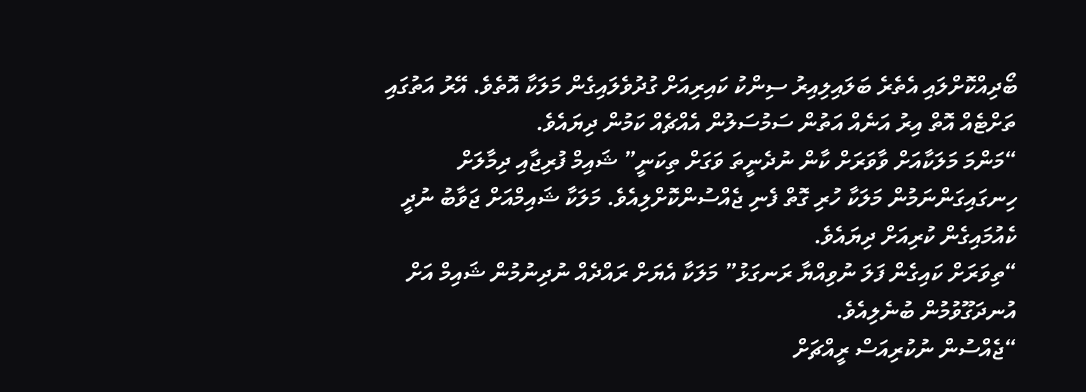ބޯދިއްކޮށްލައި އެތެރެ ބަލައިލިއިރު ސިންކު ކައިރިއަށް ގުދުވެލައިގެން މަލަކާ އޮތެވެ. އޭރު އަތުގައި ތަށްޓެއް އޮތް އިރު އަނެއް އަތުން ސަމުސަލުން އެއްޗެއް ކަމުން ދިޔައެވެ.
“މަންމަ މަލަކާއަށް ވާވަރަށް ކާން ނުދެނީތަ ވަގަށް ތިކަނީ” ޝައިމް ފުރިޖާއި ދިމާލަށް ހިނގައިގަންނަމުން މަލަކާ ހުރި ގޮތް ފެނި ޖެއްސުންކޮށްލިއެވެ. މަލަކާ ޝައިމްއަށް ޖަވާބު ނުދީ ކެއުމައިގެން ކުރިއަށް ދިޔައެވެ.
“ތިވަރަށް ކައިގެން ފަލަ ނުވިއްޔާ ރަނގަޅު” މަލަކާ އެޔަށް ރައްދެއް ނުދިނުމުން ޝައިމް އަށް އުނދަގޫވުމުން ބުނެލިއެވެ.
“ޖެއްސުން ނުކުރިއަސް ރީއްޗަށް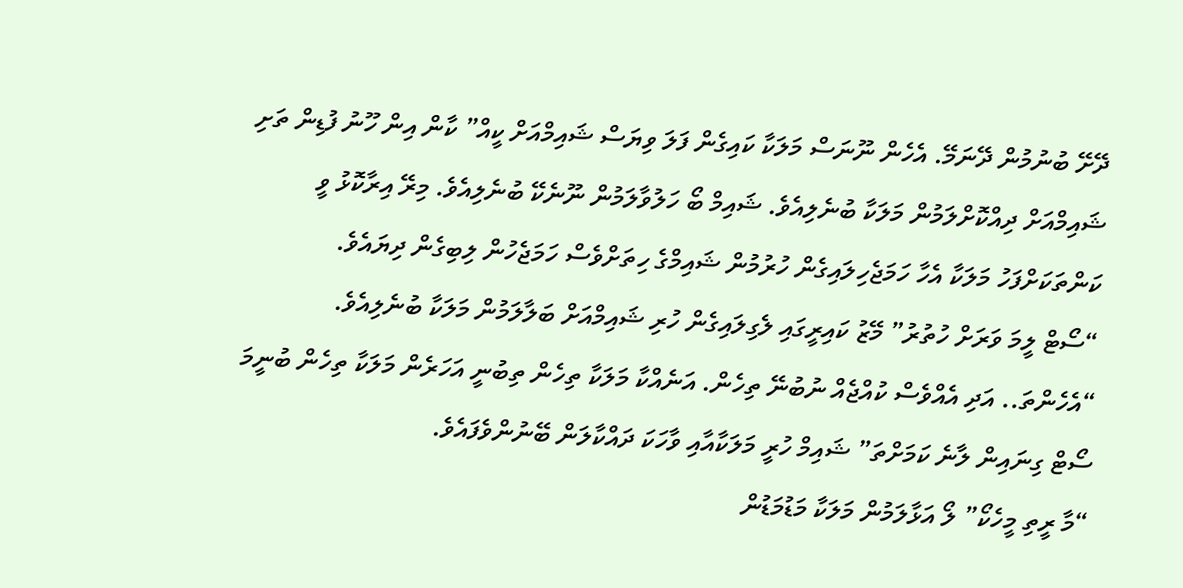ދޭށޭ ބުނުމުން ދޭނަމޭ. އެހެން ނޫނަސް މަލަކާ ކައިގެން ފަލަ ވިޔަސް ޝައިމްއަށް ކީއް” ކާން އިން ހޫނު ފުޑިން ތަށި ޝައިމްއަށް ދިއްކޮށްލަމުން މަލަކާ ބުނެލިއެވެ. ޝައިމް ބޯ ހަލުވާލަމުން ނޫނެކޭ ބުނެލިއެވެ. މިރޭ އިރާކޮޅު ވީ ކަންތަކަށްފަހު މަލަކާ އެހާ ހަމަޖެހިލައިގެން ހުރުމުން ޝައިމްގެ ހިތަށްވެސް ހަމަޖެހުން ލިބިގެން ދިޔައެވެ.
“ސޯޓް ލީމަ ވަރަށް ހުތުރު” މޭޒު ކައިރީގައި ލެގިލައިގެން ހުރި ޝައިމްއަށް ބަލާލަމުން މަލަކާ ބުނެލިއެވެ.
“އެހެންތަ.. އަދި އެއްވެސް ކުއްޖެއް ނުބުނޭ ތިހެން. އަނެއްކާ މަލަކާ ތިހެން ތިބުނީ އަހަރެން މަލަކާ ތިހެން ބުނީމަ ސޯޓް ގިނައިން ލާނެ ކަމަށްތަ” ޝައިމް ހުރީ މަލަކާއާއި ވާހަކަ ދައްކާލަން ބޭނުންވެފައެވެ.
“މާ ރީތި މީހެކޯ” ލޯ އަޅާލަމުން މަލަކާ މަޑުމަޑުން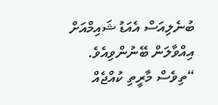ބުނެލިއަސް އެއަޑު ޝައިމްއަށް އިއްވާލަން ބޭނުންވިއެވެ.
“ތިވެސް މާރީތި ކުއްޖެއް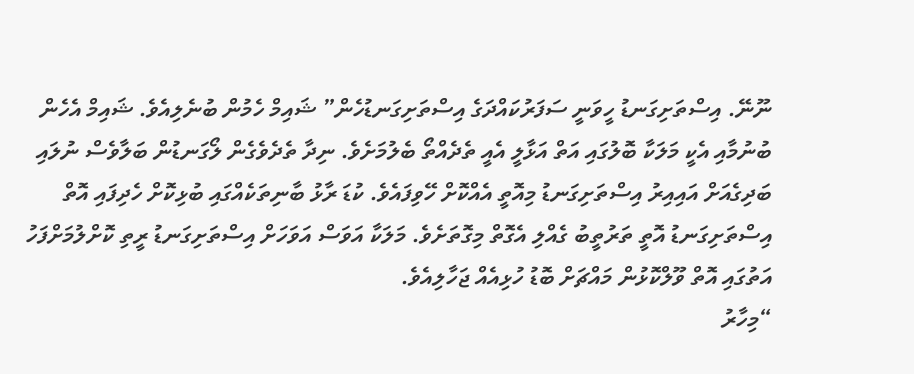ނޫނޭ. އިސްތަށިގަނޑު ހީވަނީ ސަފަރުކައްދަގެ އިސްތަށިގަނޑުހެން” ޝައިމް ހެމުން ބުނެލިއެވެ. ޝައިމް އެހެން ބުނުމާއި އެކީ މަލަކާ ބޮލުގައި އަތް އަޅާލީ އެއީ ތެދެއްތޯ ބެލުމަށެވެ. ނިދާ ތެދެވެގެން ލޯގަނޑުން ބަލާވެސް ނުލައި ބަދިގެއަށް އައިއިރު އިސްތަށިގަނޑު މިއޮތީ އެއްކޮށް ހޭވިފައެވެ. ކުޑަ ރާޅު ބާނިތަކެއްގައި ބުޅިކޮށް ހެދިފައި އޮތް އިސްތަށިގަނޑު އޮތީ ތަރުތީބު ގެއްލި އެގޮތް މިގޮތަށެވެ. މަލަކާ އަވަސް އަވަހަށް އިސްތަށިގަނޑު ރީތި ކޮށްލުމަށްފަހު އަތުގައި އޮތް ވޫލްކޮޅުން މައްޗަށް ބޮޑު ހުޅިއެއް ޖަހާލިއެވެ.
“މިހާރު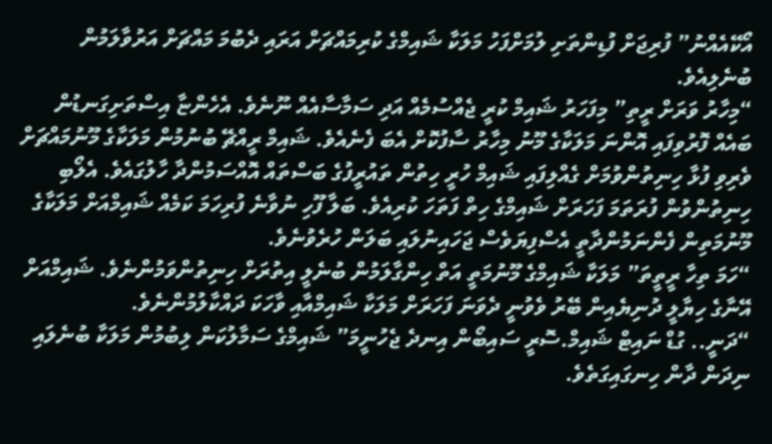އޯކޭއެއްނު” ފުރިޖަށް ފުޑިންތަށި ލުމަށްފަހު މަލަކާ ޝައިމްގެ ކުރިމައްޗަށް އަރައި ދެބުމަ މައްޗަށް އަރުވާލަމުން ބުނެލިއެވެ.
“މިހާރު ވަރަށް ރީތި” މިފަހަރު ޝައިމް ކުރީ ޖެއްސުމެއް އަދި ސަމާސާއެއް ނޫނެވެ. އެހެންޏާ އިސްތަށިގަނޑުން ބައެއް ފޮރުވިފައި އޮންނަ މަލަކާގެ މޫނު މިހާރު ސާފުކޮށް އެބަ ފެނެއެވެ. ޝައިމް ރީއްޗޭ ބުނުމުން މަލަކާގެ މޫނުމައްޗަށް ވެރިވި ފުޅާ ހިނިތުންވުމަށް ގެއްލިފައި ޝައިމް ހުރީ ހިތުން ތައުރީފުގެ ބަސްތައް އޮއްސަމުންދާ ހާލުގައެވެ. އެލޯބި ހިނިތުންވުން ފުރަތަމަ ފަހަރަށް ޝައިމްގެ ހިތް ފަތަހަ ކުރިއެވެ. ބަލާ ފޫހި ނުވާނެ ފުރިހަމަ ކަމެއް ޝައިމްއަށް މަލަކާގެ މޫނުމަތިން ފެންނަމުންދާތީ އެސްފިޔަވެސް ޖަހައިނުލައި ބަލަން ހުރެވުނެވެ.
“ހަމަ ތިހާ ރީތީތަ” މަލަކާ ޝައިމްގެ މޫނުމަތީ އަތް ހިންގާލަމުން ބުނެލީ އިތުރަށް ހިނިތުންވަމުންނެވެ. ޝައިމްއަށް އޭނާގެ ހިޔާލީ ދުނިޔެއިން ބޭރު ވެވުނީ ދެވަނަ ފަހަރަށް މަލަކާ ޝައިމްއާއި ވާހަކަ ދައްކާލުމުންނެވެ.
“ދަނީ.. ގުޑް ނައިޓް ޝައިމް.ސޮރީ ސައިބޯން އިނދެ ޖެހުނީމަ” ޝައިމްގެ ސަމާލުކަން ލިބުމުން މަލަކާ ބުނެލައި ނިދަން ދާން ހިނގައިގަތެވެ.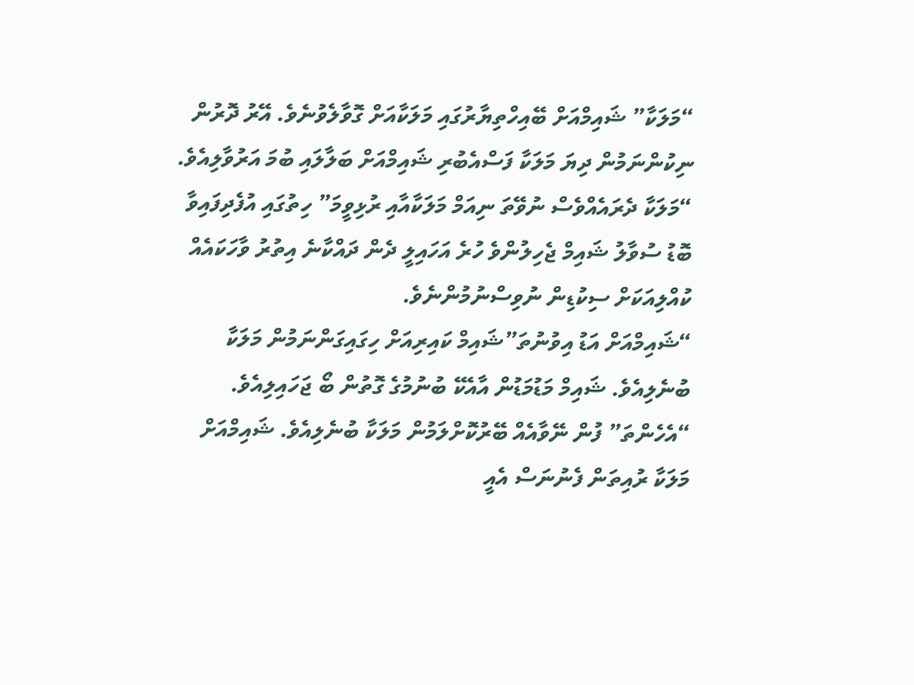“މަލަކާ” ޝައިމްއަށް ބޭއިހްތިޔާރުގައި މަލަކާއަށް ގޮވާލެވުނެވެ. އޭރު ދޮރުން ނިކުންނަމުން ދިޔަ މަލަކާ ފަސްއެބުރި ޝައިމްއަށް ބަލާލައި ބުމަ އަރުވާލިއެވެ.
“މަލަކާ ދެރައެއްވެސް ނުވޭތަ ނިއަމް މަލަކާއާއި ރުޅިވީމަ” ހިތުގައި އުފެދިފައިވާ ބޮޑު ސުވާލު ޝައިމް ޖެހިލުންވެ ހުރެ އަހައިލީ ދެން ދައްކާނެ އިތުރު ވާހަކައެއް ކުއްލިއަކަށް ސިކުޑިން ނުވިސްނުމުންނެވެ.
“ޝައިމްއަށް އަޑު އިވުނުތަ”ޝައިމް ކައިރިއަށް ހިގައިގަންނަމުން މަލަކާ ބުނެލިއެވެ. ޝައިމް މަޑުމަޑުން އާއެކޭ ބުނުމުގެ ގޮތުން ބޯ ޖަހައިލިއެވެ.
“އެހެންތަ” ފުން ނޭވާއެއް ބޭރުކޮށްލަމުން މަލަކާ ބުނެލިއެވެ. ޝައިމްއަށް މަލަކާ ރުއިތަން ފެނުނަސް އެއީ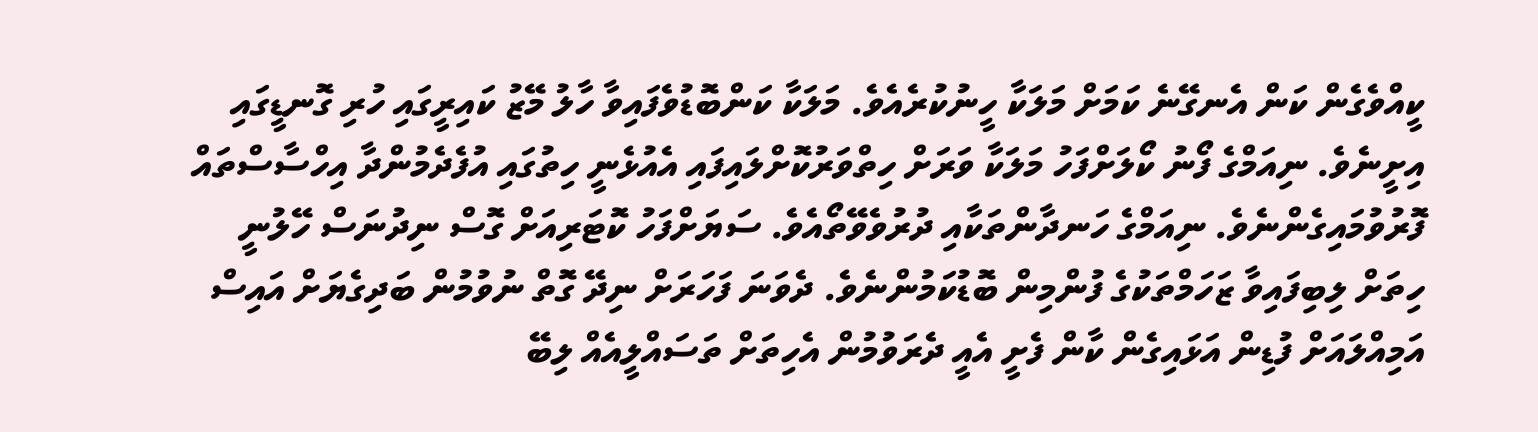ކީއްވެގެން ކަން އެނގޭނެ ކަމަށް މަލަކާ ހީނުކުރެއެވެ. މަލަކާ ކަންބޮޑުވެފައިވާ ހާލު މޭޒު ކައިރީގައި ހުރި ގޮނޑީގައި އިށީނެވެ. ނިއަމްގެ ފޯނު ކޯލަށްފަހު މަލަކާ ވަރަށް ހިތްވަރުކޮށްލައިފައި އެއުޅެނީ ހިތުގައި އުފެދެމުންދާ އިހްސާސްތައް ފޮރުވުމައިގެންނެވެ. ނިއަމްގެ ހަނދާންތަކާއި ދުރުވެވޭތޯއެވެ. ސަޔަށްފަހު ކޮޓަރިއަށް ގޮސް ނިދުނަސް ހޭލުނީ ހިތަށް ލިބިފައިވާ ޒަހަމްތަކުގެ ފުންމިން ބޮޑުކަމުންނެވެ. ދެވަނަ ފަހަރަށް ނިދޭ ގޮތް ނުވުމުން ބަދިގެޔަށް އައިސް އަމިއްލައަށް ފުޑިން އަޅައިގެން ކާން ފެށީ އެއީ ދެރަވުމުން އެހިތަށް ތަސައްލީއެއް ލިބޭ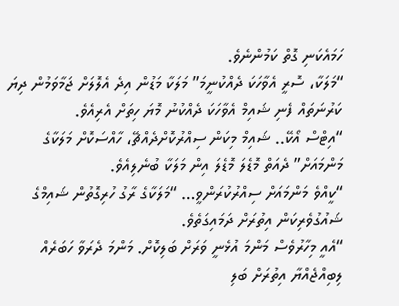ހަމައެކަނި ގޮތް ކަމުންނެވެ.
“މަލަކާ، ސޮރީ އެވާހަކަ ދެއްކުނީމަ” މަލަކާ މަޑުން އިދެ އެލޮލަށް ޖަމާވަމުން ދިޔަ ކަރުނަތައް ފެނި ޝައިމް އެވާހަކަ ދެއްކުނު މޮޔަ ހިތަށް އެރިއެވެ.
“އިޓްސް އޯކޭ.. ޝައިމް މިކަން ސިއްރުކޮށްދެއްޗޭ، ހާއްސަކޮށް މަލަކާގެ މަންމައަށް” ދެއަތް މޮޑެލަ މޮޑެލަ އިން މަލަކާ ބުނެލިއެވެ.
“ކީއްވެ މަންމައަށް ސިއްރުކުރަންވީ… “މަލަކާގެ ރާގު ހުރިގޮތުން ޝައިމްގެ ޝައުގުވެރިކަން އިތުރަށް ދަމައިގަތެވެ.
“އެއީ މިހާރުވެސް މަންމަ އުޅެނީ ވަރަށް ބަލިކޮށް. މަންމަ ދެރަވާ ހަބަރެއް ލިބިއްޖެއްޔާ އިތުރަށް ބަލި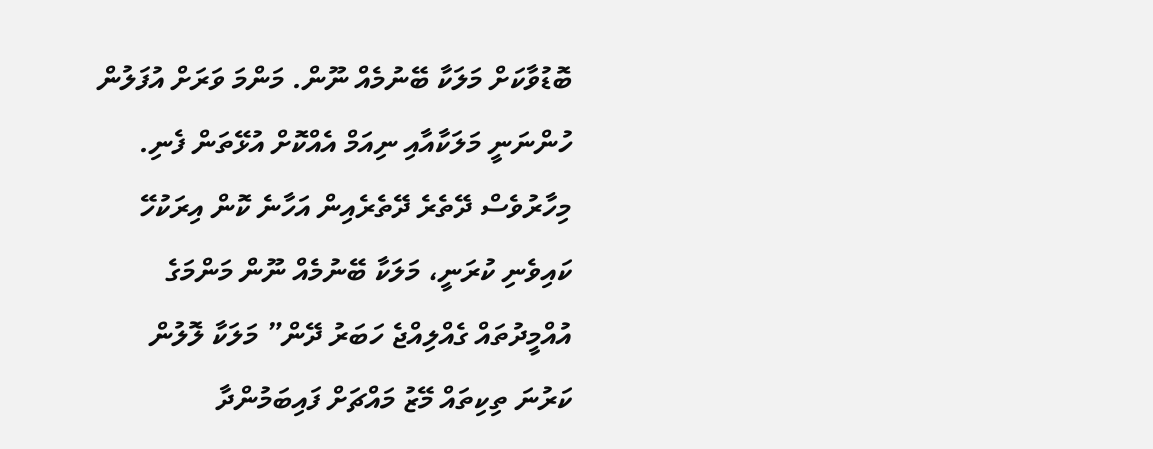ބޮޑުވާކަށް މަލަކާ ބޭނުމެއް ނޫން. މަންމަ ވަރަށް އުފަލުން ހުންނަނީ މަލަކާއާއި ނިއަމް އެއްކޮށް އުޅޭތަން ފެނި. މިހާރުވެސް ދޭތެރެ ދޭތެރެއިން އަހާނެ ކޮން އިރަކުހޭ ކައިވެނި ކުރަނީ، މަލަކާ ބޭނުމެއް ނޫން މަންމަގެ އުއްމީދުތައް ގެއްލިއްޖެ ހަބަރު ދޭން” މަލަކާ ލޮލުން ކަރުނަ ތިކިތައް މޭޒު މައްޗަށް ފައިބަމުންދާ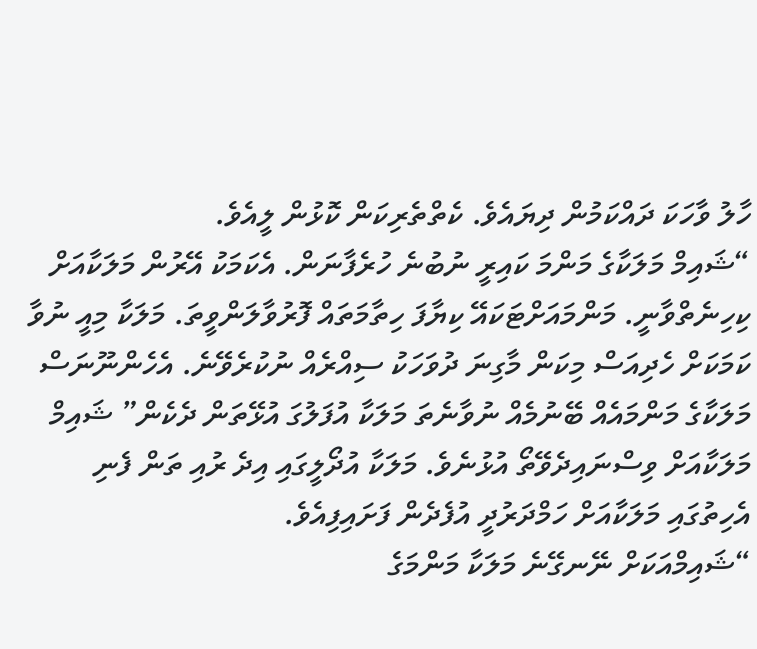ހާލު ވާހަކަ ދައްކަމުން ދިޔައެވެ. ކެތްތެރިކަން ކޮޅުން ލީއެވެ.
“ޝައިމް މަލަކާގެ މަންމަ ކައިރީ ނުބުނެ ހުރެފާނަން. އެކަމަކު އޭރުން މަލަކާއަށް ކިހިނެތްވާނީ. މަންމައަށްޓަކައޭ ކިޔާފަ ހިތާމަތައް ފޮރުވާލަންވީތަ. މަލަކާ މިއީ ނުވާ ކަމަކަށް ހެދިއަސް މިކަން މާގިނަ ދުވަހަކު ސިއްރެއް ނުކުރެވޭނެ. އެހެންނޫނަސް މަލަކާގެ މަންމައެއް ބޭނުމެއް ނުވާނެތަ މަލަކާ އުފަލުގަ އުޅޭތަން ދެކެން” ޝައިމް މަލަކާއަށް ވިސްނައިދެވޭތޯ އުޅުނެވެ. މަލަކާ އުދޯލީގައި އިދެ ރުއި ތަން ފެނި އެހިތުގައި މަލަކާއަށް ހަމްދަރުދީ އުފެދެން ފަށައިފިއެވެ.
“ޝައިމްއަކަށް ނޭނގޭނެ މަލަކާ މަންމަގެ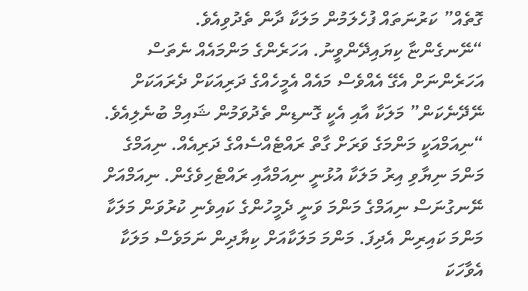ގޮތެއް” ކަރުނަތައް ފުހެލަމުން މަލަކާ ދާން ތެދުވިއެވެ.
“ނޭނގެންޏާ ކިޔައިދޭންވީނު. އަހަރެންގެ މަންމައެއް ނެތަސް އަހަރެންނަށް އެގޭ އެއްވެސް މައެއް އެމީހެއްގެ ދަރިއަކަށް ދެރައަކަށް ނޭދޭނެކަން” މަލަކާ އާއި އެކީ ގޮނޑިން ތެދުވަމުން ޝައިމް ބުނެލިއެވެ.
“ނިއަމްއަކީ މަންމަގެ ވަރަށް ގާތް ރައްޓެއްސެއްގެ ދަރިއެއް. ނިއަމްގެ މަންމަ ނިޔާވި އިރު މަލަކާ އުޅުނީ ނިއަމްއާއި ރައްޓެހިވެގެން. ނިއަމްއަށް ނޭނގުނަސް ނިއަމްގެ މަންމަ ވަނީ ދެމީހުންގެ ކައިވެނި ކުރުވަން މަލަކާ މަންމަ ކައިރިން އެދިފަ. މަންމަ މަލަކާއަށް ކިޔާދިން ނަމަވެސް މަލަކާ އެވާހަކަ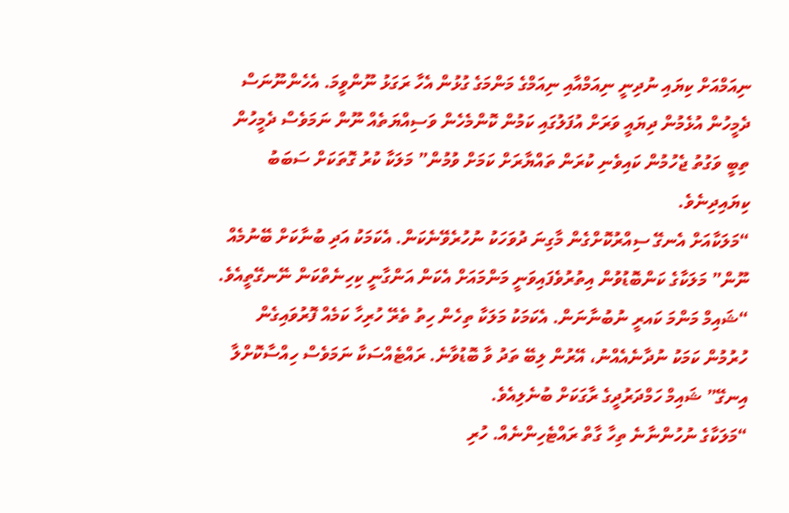ނިއަމްއަށް ކިޔައި ނުދިނީ ނިއަމްއާއި ނިއަމްގެ މަންމަގެ ގުޅުން އެހާ ރަގަޅު ނޫންވީމަ. އެހެންނޫނަސް ދެމީހުން އުޅެމުން ދިޔައީ ވަރަށް އުފަލުގައި ކަމުން ކޮންމެހެން ވަސިއްޔަތެއް ނޫން ނަމަވެސް ދެމީހުން ތިބީ ވަގުތު ޖެހުމުން ކައިވެނި ކުރަން ތައްޔާރަށް ކަމަށް ވުމުން” މަލަކާ ކުރު ގޮތަކަށް ސަބަބު ކިޔައިދިނެވެ.
“މަލަކާއަށް އެނގޭ ސިއްރުކޮށްގެން މާގިނަ ދުވަހަކު ނުހުރެވޭނެކަން. އެކަމަކު އަދި ބުނާކަށް ބޭނުމެއް ނޫން” މަލަކާގެ ކަންބޮޑުވުން އިތުރުވެފައިވަނީ މަންމައަށް އެކަން އަންގާނީ ކިހިނެތްކަން ނޭނގޭތީއެވެ.
“ޝައިމް މަންމަ ކައރީ ނުބުނާނަން. އެކަމަކު މަލަކާ ތިހެން ހިތު ތެރޭ ހުރިހާ ކަމެއް ފޮރުވައިގެން ހުރުމުން ކަމަކު ނުދާނެއެއްނު، އޭރުން ލިބޭ ތަދު ވާ ބޮޑުވާނެ. ރައްޓެއްސަކާ ނަމަވެސް ހިއްސާކޮށްލާ އިނގޭ” ޝައިމް ހަމްދަރުދީގެ ރާގަކަށް ބުނެލިއެވެ.
“މަލަކާގެ ނުހުންނާނެ ތިހާ ގާތް ރައްޓެހިންނެއް. ހުރި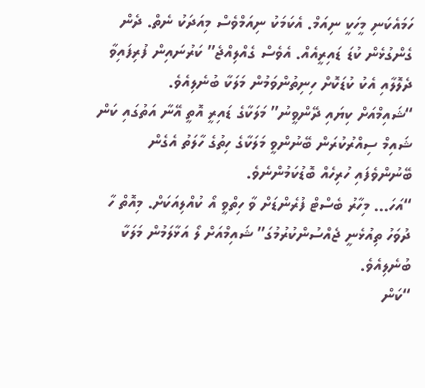ހަމައެކަނި މީހަކީ ނިއަމް. އެކަމަކު ނިއަމްވެސް މިއަދަކު ނެތް. ދެން ގެންގުޅެން ކުޑަ ޑައިރީއެއް. އެވެސް ގެއްލިއްޖެ” ކަރުނައިން ފުރިފައިވާ ދެލޮލާއި އެކު ކުޑަކޮށް ހިނިތުންވަމުން މަލަކާ ބުނެލިއެވެ.
“ޝައިމްއަށް ކިޔައި ދޭންވީނު” މަލަކާގެ ޑައިރީ އޮތީ އޭނާ އަތުގައި ކަން ޝައިމް ސިއްރުކުރަން ބޭނުންވީ މަލަކާގެ ހިތުގެ ހާލަތު އެގެން ބޭނުންވެފައި ހުރިހެއް ބޮޑުކަމުންނެވެ.
“އަހަ… މިހާރު ބެސްޓް ފުރެންޑަށް ވާ ހިތްވީ އޯ ކުއްލިއަކަށް. މިއޮތް ހާ ދުވަހު ތިއުޅެނީ ޖެއްސުންކުރުމުގަ” ޝައިމްއަށް ލޯ އަޅާލަމުން މަލަކާ ބުނެލިއެވެ.
“ކަން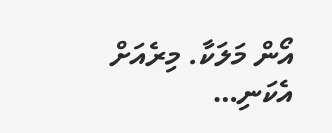އޯން މަލަކާ. މިރެއަށް އެކަނި…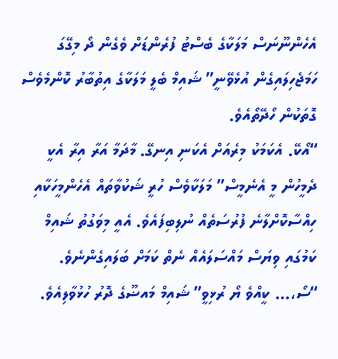އެހެންނޫނަސް މަލަކާގެ ބެސްޓު ފުރެންޑަށް ވެގެން ދޯ މިގޭގަ ހަމަޖެހިލައިގެން އުޅެވޭނީ” ޝައިމް ބެލީ މަލަކާގެ އިތުބާރު ކޮންމެވެސް ގޮތަކުން ހޯދޭތޯއެވެ.
“އޯކޭ. އެކަމަކު މިރެއަށް އެކަނި އިނގޭ. މާދަމާ އަރާ އިރާ އެކީ ދެމީހުން މީ އެނެމީސް” މަލަކާވެސް ހުރީ ޝަކުވާތައް އެހެންމީހަކާއި ހިއްސާކޮށްލާނެ ފުރުސަތެއް ނުލިބިފައެވެ. އެއީ މިވަގުތު ޝައިމް ކަމުގައި ވިޔަސް މައްސަލައެއް ނެތް ކަމަށް ބަލައިގެންނެވެ.
“ސޯ،… ކީއްވެ ޔޯ ރުޅިވީ” ޝައިމް މައޟޫގެ ދޮރު ހުޅުވާލިއެވެ.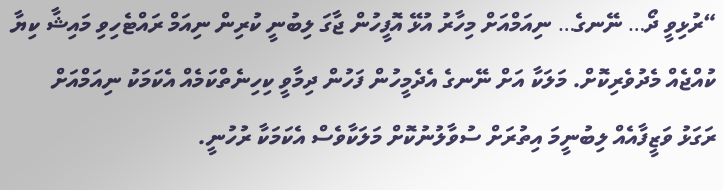“ރުޅިވީ ދޯ… ނޭނގެ… ނިއަމްއަށް މިހާރު އުޅޭ އޮފީހުން ޖާގަ ލިބުނީ ކުރިން ނިއަމް ރައްޓެހިވި މައިޝާ ކިޔާ ކުއްޖެއް މެދުވެރިކޮށް. މަލަކާ އަށް ނޭނގެ އެދެމީހުން ފަހުން ދިމާވީ ކިހިނެތްކަމެއް އެކަމަކު ނިއަމްއަށް ރަގަޅު ވަޒީފާއެއް ލިބުނީމަ އިތުރަށް ސުވާލުނުކޮށް މަލަކާވެސް އެކަމަކާ ރުހުނީ.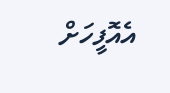އެއޮފީހަށް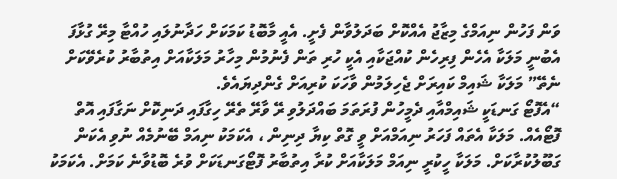ވަން ފަހުން ނިއަމްގެ މިޒާޖު އެއްކޮށް ބަދަލުވާން ފެށީ. އެއީ މާބޮޑު ކަމަކަށް ހަދާނުލައި ހުއްޓާ މިރޭ ގުޅާފަ އެބުނީ މަލަކާ އެހެން ފިރިހެން ކުއްޖަކާއި އެކީ ހުރި ތަން ފެނުމުން މިހާރު މަލަކާއަށް އިތުބާރު ކުރެވޭކަށް ނެތޭ” މަލަކާ ޝައިމް ކައިރަށް ޖެހިލަމުން ވާހަކަ ކުރިއަށް ގެންދިޔައެވެ.
“އެފޮޓޯ ގަނޑަކީ ޝައިމްއާއި ދެމީހުން ފުރަތަމަ ބައްދަލުވި ރޭ ވާރޭ ތެރޭ ހިގާފައި ދަނިކޮށް ނަގާފައި އޮތް ފޮޓޯއެއް. މަލަކާ އެތައް ފަހަރު ނިއަމްއަށް ވީ ގޮތް ކިޔާ ދިނިން ، އެކަމަކު ނިއަމް ބޭނުމެއް ނުވި އެކަން ގަބޫލުކުރާކަށް. މަލަކާ ހީކުރީ ނިއަމް މަލަކާއަށް ކުރާ އިތުބާރު ފޮޓޯގަނޑަކަށް ވުރެ ބޮޑުވާނެ ކަމަށް. އެކަމަކު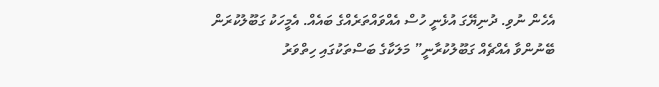އެހެން ނުވި. ދުނިޔޭގަ އުޅެނީ ހުސް އެއްވައްތަރެއްގެ ބައެއް. އެމީހަކު ގަބޫލުކުރަން ބޭނުންވާ އެއްޗެއް ގަބޫލުކުރާނީ” މަލަކާގެ ބަސްތަކުގައި ހިތްވަރު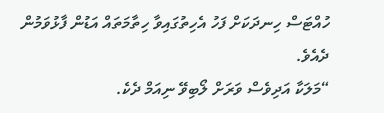ހުއްޓަސް ހިނދަކަށް ފަހު އެހިތުގައިވާ ހިތާމަތައް އަޑުން ފާޅުވަމުން ދެއެވެ.
“މަލަކާ އަދިވެސް ވަރަށް ލޯބިވޭ ނިއަމް ދެކެ.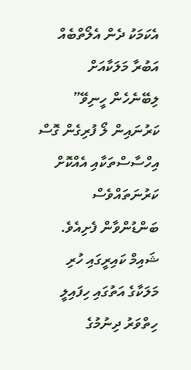އެކަމަކު ދެން އެލޯތްބެއް އަބުރާ މަލަކާއަށް ލިބޭނެހެން ހީނިވޭ” ކަރުނައިން ލޯ ފުރިގެން ގޮސް އިހްސާސްތަކާއި އެއްކޮށް ކަރުނަތައްވެސް ބަންޑުންވާން ފެށިއެވެ. ޝައިމް ކައިރީގައި ހުރި މަލަކާގެ އަތުގައި ހިފައިލީ ހިތްވަރު ދިނުމުގެ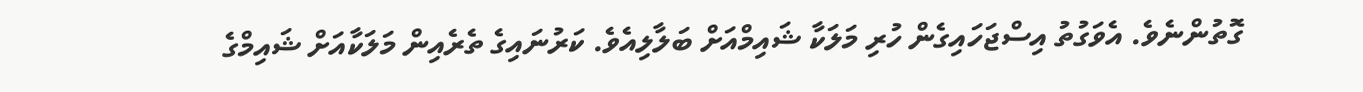ގޮތުންނެވެ. އެވަގުތު އިސްޖަހައިގެން ހުރި މަލަކާ ޝައިމްއަށް ބަލާލިއެވެ. ކަރުނައިގެ ތެރެއިން މަލަކާއަށް ޝައިމްގެ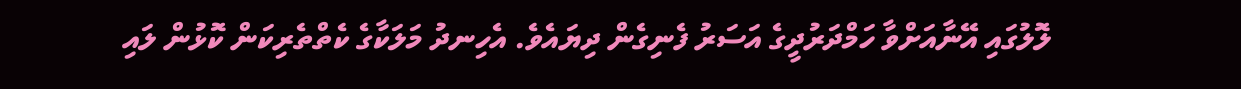ލޮލުގައި އޭނާއަށްވާ ހަމްދަރުދީގެ އަސަރު ފެނިގެން ދިޔައެވެ. އެހިނދު މަލަކާގެ ކެތްތެރިކަން ކޮޅުން ލައި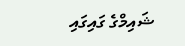ޝައިމްގެ ގައިގައި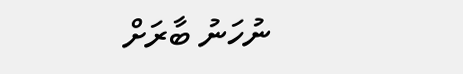ނުހަނު ބާރަށް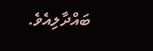ބައްދާލިއެވެ.